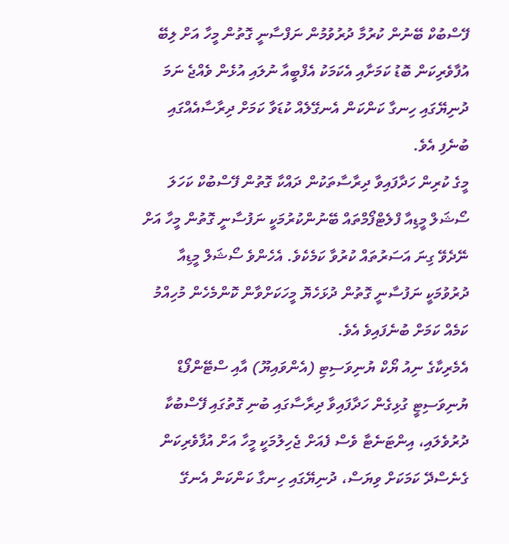ފޭސްބުކް ބޭނުން ކުރުމާ ދުރުވުމުން ނަފްސާނީ ގޮތުން މީހާ އަށް ލިބޭ އުފާވެރިކަން ބޮޑު ކަމަށާއި އެކަމަކު އެފްބީއާ ނުލައި އުޅެން ވެއްޖެ ނަމަ ދުނިޔޭގައި ހިނގާ ކަންކަން އެނގޭލެއް ކުޑަވާ ކަމަށް ދިރާސާއެއްގައި ބުނެފި އެވެ.
މީގެ ކުރިން ހަދާފައިވާ ދިރާސާތަކުން ދައްކާ ގޮތުން ފޭސްބުކް ކަހަލަ ސޯޝަލް މީޑިއާ ފްލެޓްފޯމްތައް ބޭނުންކުރުމަކީ ނަފުސާނީ ގޮތުން މީހާ އަށް ނޭދެވޭ ގިނަ އަސަރުތައް ކުރުވާ ކަމެކެވެ. އެހެންވެ ސޯޝަލް މީޑިއާ ދުރުވުމަކީ ނަފުސާނީ ގޮތުން ދުޅަހެޔޮ މީހަކަށްވާން ކޮންމެހެން މުހިއްމު ކަމެއް ކަމަށް ބުނެފައިވެ އެވެ.
އެމެރިކާގެ ނިއު ޔޯކް ޔުނިވަސިޓި (އެންވައިޔޫ) އާއި ސްޓޭންފޯޑް ޔުނިވަސިޓީ ގުޅިގެން ހަދާފައިވާ ދިރާސާގައި ބުނި ގޮތުގައި ފޭސްބުކާ ދުރުވެލައި، އިންޓަނެޓާ ވެސް ފެއަށް ޖެހިލުމަކީ މީހާ އަށް އުފާވެރިކަން ގެނެސްދޭ ކަމަކަށް ވިޔަސް، ދުނިޔޭގައި ހިނގާ ކަންކަން އެނގޭ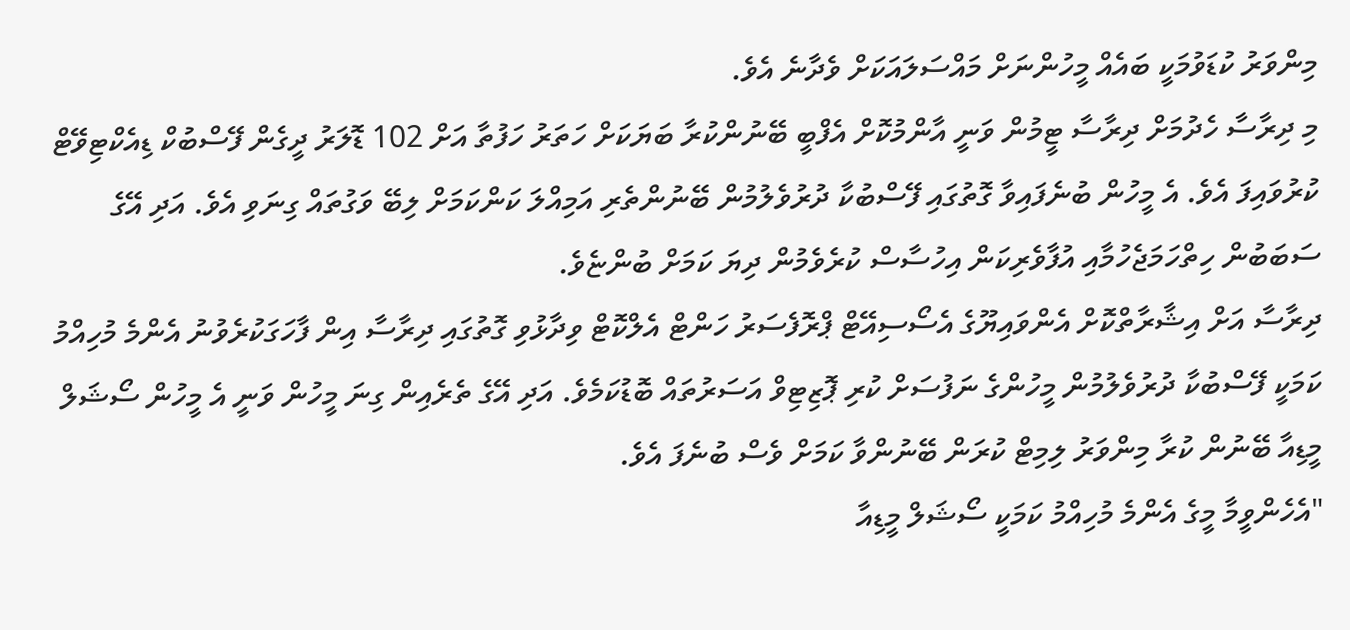މިންވަރު ކުޑަވުމަކީ ބައެއް މީހުންނަށް މައްސަލައަކަށް ވެދާނެ އެވެ.
މި ދިރާސާ ހެދުމަށް ދިރާސާ ޓީމުން ވަނީ އާންމުކޮށް އެފްބީ ބޭނުންކުރާ ބަޔަކަށް ހަތަރު ހަފުތާ އަށް 102 ޑޮލަރު ދީގެން ފޭސްބުކް ޑިއެކްޓިވޭޓް ކުރުވައިފަ އެވެ. އެ މީހުން ބުނެފައިވާ ގޮތުގައި ފޭސްބުކާ ދުރުވެލުމުން ބޭނުންތެރި އަމިއްލަ ކަންކަމަށް ލިބޭ ވަގުތައް ގިނަވި އެވެ. އަދި އޭގެ ސަބަބުން ހިތްހަމަޖެހުމާއި އުފާވެރިކަން އިހުސާސް ކުރެވެމުން ދިޔަ ކަމަށް ބުންޏެވެ.
ދިރާސާ އަށް އިޝާރާތްކޮށް އެންވައިޔޫގެ އެސޯސިއޭޓް ޕްރޮފެސަރު ހަންޓް އެލްކޮޓް ވިދާޅުވި ގޮތުގައި ދިރާސާ އިން ފާހަގަކުރެވުނު އެންމެ މުހިއްމު ކަމަކީ ފޭސްބުކާ ދުރުވެލުމުން މީހުންގެ ނަފުސަށް ކުރި ޕޮޒިޓިވް އަސަރުތައް ބޮޑުކަމެވެ. އަދި އޭގެ ތެރެއިން ގިނަ މީހުން ވަނީ އެ މީހުން ސޯޝަލް މީޑިއާ ބޭނުން ކުރާ މިންވަރު ލިމިޓް ކުރަން ބޭނުންވާ ކަމަށް ވެސް ބުނެފަ އެވެ.
"އެހެންވީމާ މީގެ އެންމެ މުހިއްމު ކަމަކީ ސޯޝަލް މީޑިއާ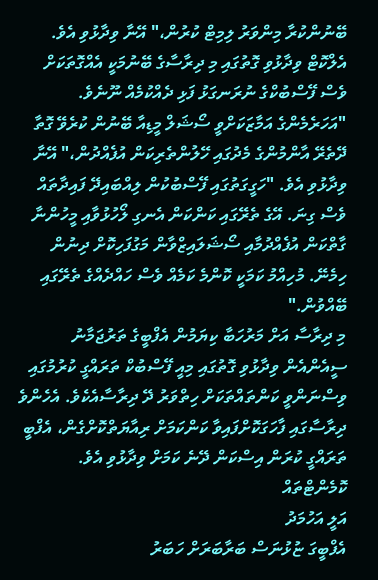ބޭނުންކުރާ މިންވަރު ލިމިޓް ކުރުން،" އޭނާ ވިދާޅުވި އެވެ.
އެލްކޮޓް ވިދާޅުވި ގޮތުގައި މި ދިރާސާގެ ބޭނުމަކީ އެއްގޮތަކަށް ވެސް ފޭސްބުކްގެ ނުރަނގަޅު ފަޅި ދެއްކުމެއް ނޫނެވެ.
"އަހަރެމެންގެ އަމާޒަކަށްވީ ސޯޝަލް މީޑިއާ ބޭނުން ކުރެވޭ ގޮތާ ދޭތެރޭ އާންމުންގެ މެދުގައި ހޭލުންތެރިކަން އުފެއްދުން،" އޭނާ ވިދާޅުވި އެވެ. "ހަގީގަތުގައި ފޭސްބުކުން ލިއްބައިދޭ ފައިދާތައް ވެސް ގިނަ. އޭގެ ތެރޭގައި ކަންކަން އެނގި ލޯހުޅުވާއި މީހުންނާ ގާތްކަން އުފެއްދުމާއި ސޯޝަލައިޒްވާން މަގުފަހިކޮށް ދިނުން ހިމެނޭ. މުހިއްމު ކަމަކީ ކޮންމެ ކަމެއް ވެސް ހައްދެއްގެ ތެރޭގައި ބޭއްވުން."
މި ދިރާސާ އަށް މަރުހަބާ ކިޔަމުން އެފްބީގެ ތަރުޖަމާނު ސީއެންއެން ވިދާޅުވި ގޮތުގައި މިއީ ފޭސްބުކް ތަރައްގީ ކުރުމުގައި ވިސްނަންވީ ކަންތައްތަކަށް ހިތްވަރު ދޭ ދިރާސާއެކެވެ. އެހެންވެ ދިރާސާގައި ފާހަގަކޮށްފައިވާ ކަންކަމަށް ރިއާޔަތްކޮށްގެން، އެފްބީ ތަރައްގީ ކުރަން އިސްކަން ދޭނެ ކަމަށް ވިދާޅުވި އެވެ.
ކޮމެންޓްތައް
އަލީ އަހުމަދު
އެފްބީގަ ޏުޅުނަސް ބަރާބަރަށް ހަބަރު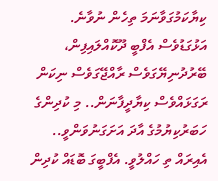ކިޔާކަމުގަވާނަމަ ތިހެން ނުވާނެ. އަޅުގަޑުވެސް އެފްބީ ދޫކޮއްލައިފިން، ބޭރުދުނިޔޭގަވެސް ރާއްޖޭގަވެސް ނިކަން ރަގަޅައްވެސް ކިޔާދީފާނަން.. މި ކުދިންގެ ހަބަރުކިޔުމުގެ އާދަ އަށަގަނުވަންވީ.. އެއިރައް ތި ހައްލުވީ. އެފްބީގަ ބޮޑައް ކުދިން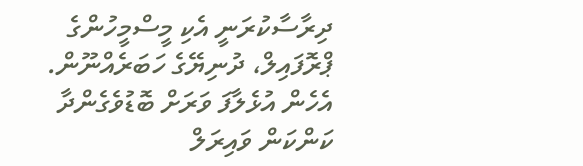ދިރާސާކުރަނީ އެކި މީސްމީހުންގެ ޕްރޮފައިލް، ދުނިޔޭގެ ހަބަރެއްނޫން. އެހެން އުޅެލާފަ ވަރަށް ބޮޑުވެގެންދާ ކަންކަން ވައިރަލް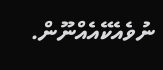ނުވެއެކޭއެއްނޫން.